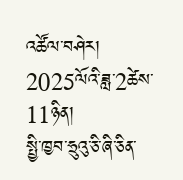འཚོལ་བཤེར།
2025ལོའི་ཟླ་2ཚེས་11ཉིན།
སྤྱི་ཁྱབ་ཧྲུའུ་ཅི་ཞི་ཅིན་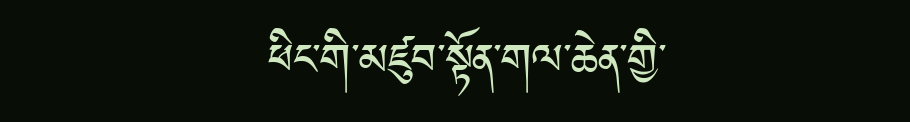ཕིང་གི་མཛུབ་སྟོན་གལ་ཆེན་གྱི་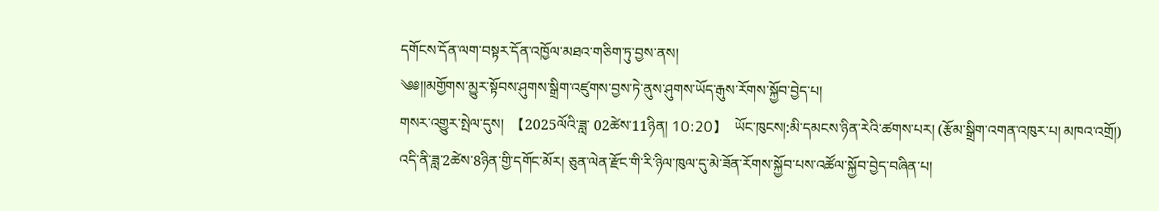དགོངས་དོན་ལག་བསྟར་དོན་འཁྱོལ་མཐའ་གཅིག་ཏུ་བྱས་ནས།
༄༅།།མགྱོགས་མྱུར་སྟོབས་ཤུགས་སྒྲིག་འཛུགས་བྱས་ཏེ་ནུས་ཤུགས་ཡོད་རྒུས་རོགས་སྐྱོབ་བྱེད་པ།
གསར་འགྱུར་སྤེལ་དུས།  【2025ལོའི་ཟླ་ 02ཚེས་11ཉིན། 10:20】  ཡོང་ཁུངས།:མི་དམངས་ཉིན་རེའི་ཚགས་པར། (རྩོམ་སྒྲིག་འགན་འཁུར་པ། མཁའ་འགྲོ།)
འདི་ནི་ཟླ་2ཚེས་8ཉིན་གྱི་དགོང་མོར། ཅུན་ལེན་རྫོང་གི་རི་ཉིལ་ཁུལ་དུ་མེ་ཟོན་རོགས་སྐྱོབ་པས་འཚོལ་སྐྱོབ་བྱེད་བཞིན་པ།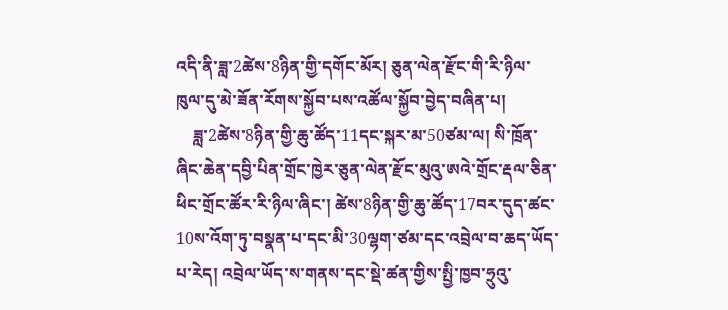འདི་ནི་ཟླ་2ཚེས་8ཉིན་གྱི་དགོང་མོར། ཅུན་ལེན་རྫོང་གི་རི་ཉིལ་ཁུལ་དུ་མེ་ཟོན་རོགས་སྐྱོབ་པས་འཚོལ་སྐྱོབ་བྱེད་བཞིན་པ།
    ཟླ་2ཚེས་8ཉིན་གྱི་ཆུ་ཚོད་11དང་སྐར་མ་50ཙམ་ལ། སི་ཁྲོན་ཞིང་ཆེན་དབྱི་པིན་གྲོང་ཁྱེར་ཅུན་ལེན་རྫོང་མུའུ་ཨའེ་གྲོང་རྡལ་ཅིན་ཕིང་གྲོང་ཚོར་རི་ཉིལ་ཞིང་། ཚེས་8ཉིན་གྱི་ཆུ་ཚོད་17བར་དུད་ཚང་10ས་འོག་ཏུ་བསྣན་པ་དང་མི་30ལྷག་ཙམ་དང་འབྲེལ་བ་ཆད་ཡོད་པ་རེད། འབྲེལ་ཡོད་ས་གནས་དང་སྡེ་ཚན་གྱིས་སྤྱི་ཁྱབ་ཧྲུའུ་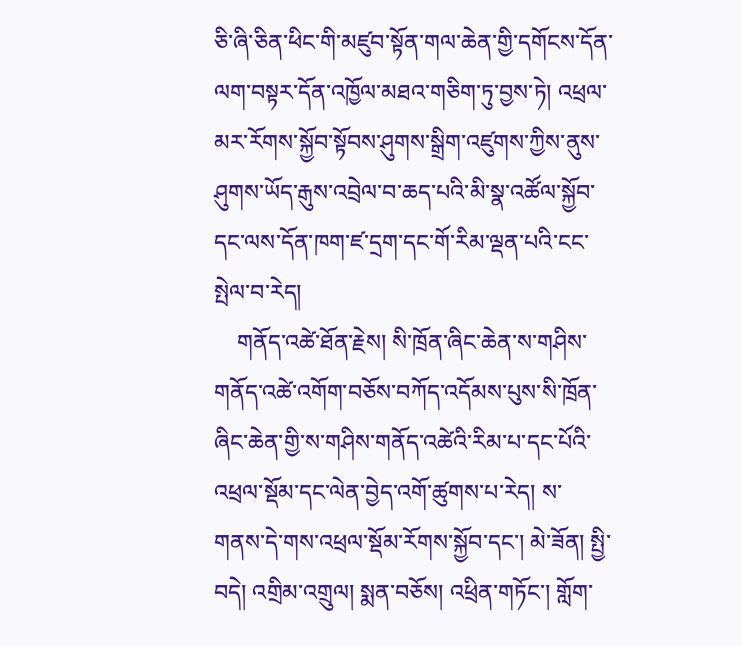ཅི་ཞི་ཅིན་ཕིང་གི་མཛུབ་སྟོན་གལ་ཆེན་གྱི་དགོངས་དོན་ལག་བསྟར་དོན་འཁྱོལ་མཐའ་གཅིག་ཏུ་བྱས་ཏེ། འཕྲལ་མར་རོགས་སྐྱོབ་སྟོབས་ཤུགས་སྒྲིག་འཛུགས་ཀྱིས་ནུས་ཤུགས་ཡོད་རྒུས་འབྲེལ་བ་ཆད་པའི་མི་སྣ་འཚོལ་སྐྱོབ་དང་ལས་དོན་ཁག་ཛ་དྲག་དང་གོ་རིམ་ལྡན་པའི་ངང་སྤེལ་བ་རེད།
    གནོད་འཚེ་ཐོན་རྗེས། སི་ཁྲོན་ཞིང་ཆེན་ས་གཤིས་གནོད་འཚེ་འགོག་བཅོས་བཀོད་འདོམས་པུས་སི་ཁྲོན་ཞིང་ཆེན་གྱི་ས་གཤིས་གནོད་འཚེའི་རིམ་པ་དང་པོའི་འཕྲལ་སྡོམ་དང་ལེན་བྱེད་འགོ་ཚུགས་པ་རེད། ས་གནས་དེ་གས་འཕྲལ་སྡོམ་རོགས་སྐྱོབ་དང་། མེ་ཟོན། སྤྱི་བདེ། འགྲིམ་འགྲུལ། སྨན་བཅོས། འཕྲིན་གཏོང་། གློག་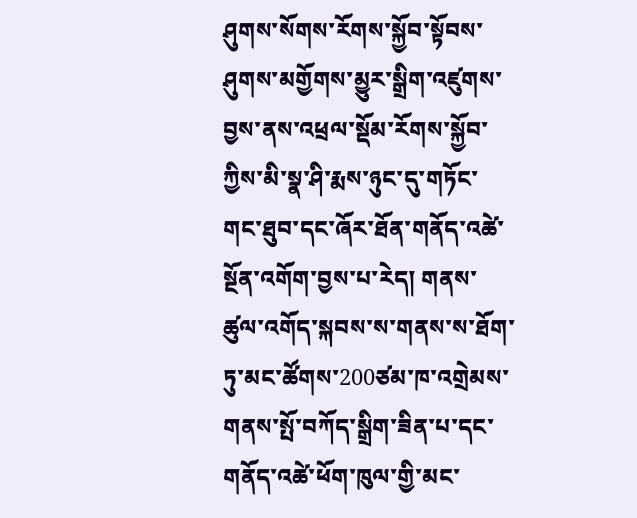ཤུགས་སོགས་རོགས་སྐྱོབ་སྟོབས་ཤུགས་མགྱོགས་མྱུར་སྒྲིག་འཛུགས་བྱས་ནས་འཕྲལ་སྡོམ་རོགས་སྐྱོབ་ཀྱིས་མི་སྣ་ཤི་རྨས་ཉུང་དུ་གཏོང་གང་ཐུབ་དང་ཞོར་ཐོན་གནོད་འཚེ་སྔོན་འགོག་བྱས་པ་རེད། གནས་ཚུལ་འགོད་སྐབས་ས་གནས་ས་ཐོག་ཏུ་མང་ཚོགས་200ཙམ་ཁ་འགྲེམས་གནས་སྤོ་བཀོད་སྒྲིག་ཟིན་པ་དང་གནོད་འཚེ་ཕོག་ཁུལ་གྱི་མང་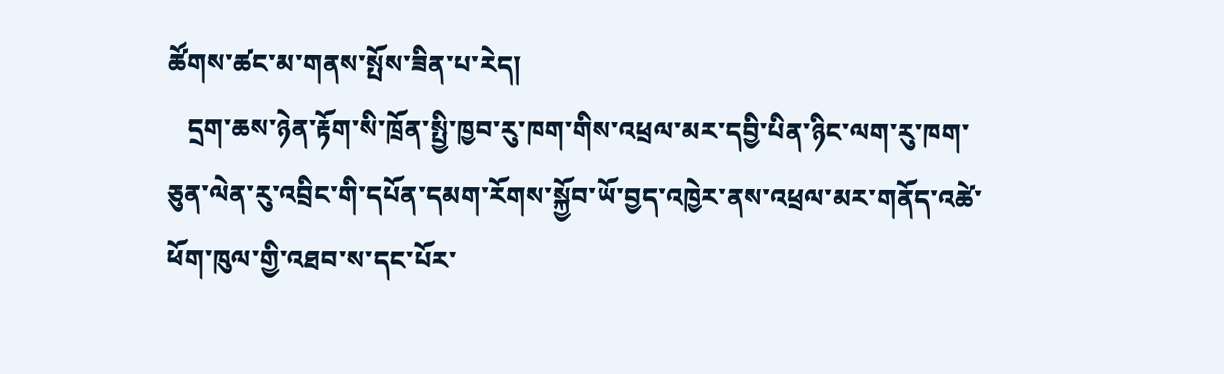ཚོགས་ཚང་མ་གནས་སྤོས་ཟིན་པ་རེད།
   དྲག་ཆས་ཉེན་རྟོག་སི་ཁྲོན་སྤྱི་ཁྱབ་རུ་ཁག་གིས་འཕྲལ་མར་དབྱི་པིན་ཉིང་ལག་རུ་ཁག་ཅུན་ལེན་རུ་འབྲིང་གི་དཔོན་དམག་རོགས་སྐྱོབ་ཡོ་བྱད་འཁྱེར་ནས་འཕྲལ་མར་གནོད་འཚེ་ཕོག་ཁུལ་གྱི་འཐབ་ས་དང་པོར་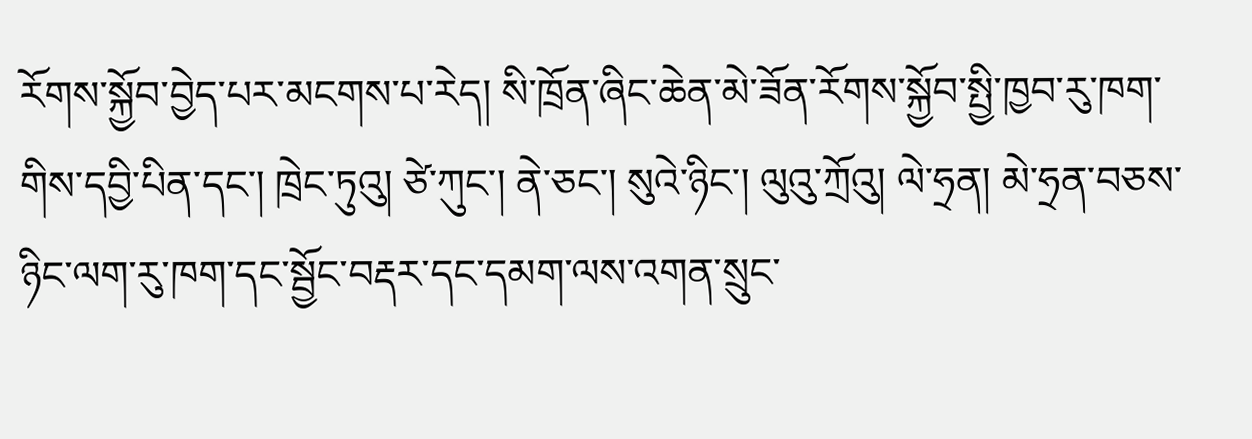རོགས་སྐྱོབ་བྱེད་པར་མངགས་པ་རེད། སི་ཁྲོན་ཞིང་ཆེན་མེ་ཟོན་རོགས་སྐྱོབ་སྤྱི་ཁྱབ་རུ་ཁག་གིས་དབྱི་པིན་དང་། ཁྲེང་ཏུའུ། ཙེ་ཀུང་། ནེ་ཅང་། སུའེ་ཉིང་། ལུའུ་ཀྲོའུ། ལེ་ཧྲན། མེ་ཧྲན་བཅས་ཉིང་ལག་རུ་ཁག་དང་སྦྱོང་བརྡར་དང་དམག་ལས་འགན་སྲུང་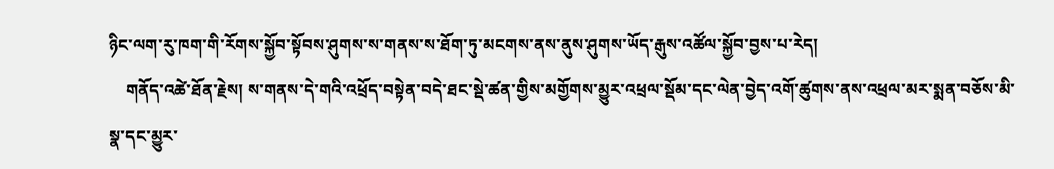ཉིང་ལག་རུ་ཁག་གི་རོགས་སྐྱོབ་སྟོབས་ཤུགས་ས་གནས་ས་ཐོག་ཏུ་མངགས་ནས་ནུས་ཤུགས་ཡོད་རྒུས་འཚོལ་སྐྱོབ་བྱས་པ་རེད།
    གནོད་འཚེ་ཐོན་རྗེས། ས་གནས་དེ་གའི་འཕྲོད་བསྟེན་བདེ་ཐང་སྡེ་ཚན་གྱིས་མགྱོགས་མྱུར་འཕྲལ་སྡོམ་དང་ལེན་བྱེད་འགོ་ཚུགས་ནས་འཕྲལ་མར་སྨན་བཅོས་མི་སྣ་དང་མྱུར་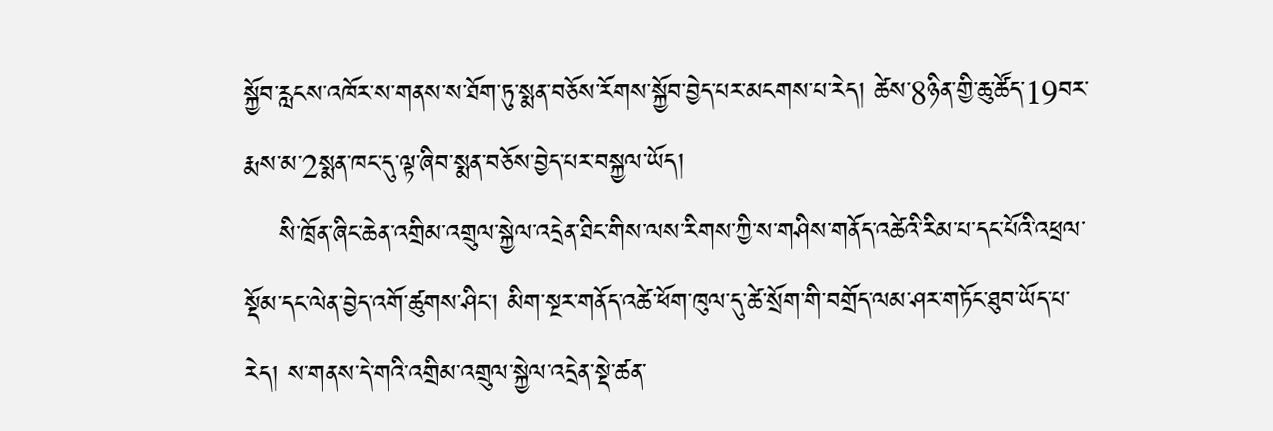སྐྱོབ་རླངས་འཁོར་ས་གནས་ས་ཐོག་ཏུ་སྨན་བཅོས་རོགས་སྐྱོབ་བྱེད་པར་མངགས་པ་རེད། ཚེས་8ཉིན་གྱི་ཆུ་ཚོད་19བར་རྨས་མ་2སྨན་ཁང་དུ་ལྟ་ཞིབ་སྨན་བཅོས་བྱེད་པར་བསྐྱལ་ཡོད།
    སི་ཁྲོན་ཞིང་ཆེན་འགྲིམ་འགྲུལ་སྐྱེལ་འདྲེན་ཐིང་གིས་ལས་རིགས་ཀྱི་ས་གཤིས་གནོད་འཚེའི་རིམ་པ་དང་པོའི་འཕྲལ་སྡོམ་དང་ལེན་བྱེད་འགོ་ཚུགས་ཤིང་། མིག་སྔར་གནོད་འཚེ་ཕོག་ཁུལ་དུ་ཚེ་སྲོག་གི་བགྲོད་ལམ་ཤར་གཏོང་ཐུབ་ཡོད་པ་རེད། ས་གནས་དེ་གའི་འགྲིམ་འགྲུལ་སྐྱེལ་འདྲེན་སྡེ་ཚན་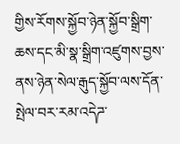གྱིས་རོགས་སྐྱོབ་ཉེན་སྐྱོབ་སྒྲིག་ཆས་དང་མི་སྣ་སྒྲིག་འཛུགས་བྱས་ནས་ཉེན་སེལ་རྒུད་སྐྱོབ་ལས་དོན་སྤེལ་བར་རམ་འདེཌ་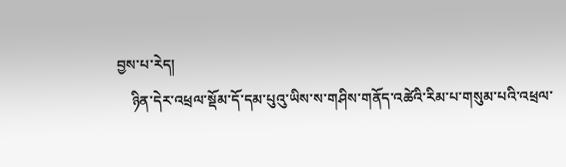བྱས་པ་རེད།
    ཉིན་དེར་འཕྲལ་སྡོམ་དོ་དམ་པུའུ་ཡིས་ས་གཤིས་གནོད་འཚེའི་རིམ་པ་གསུམ་པའི་འཕྲལ་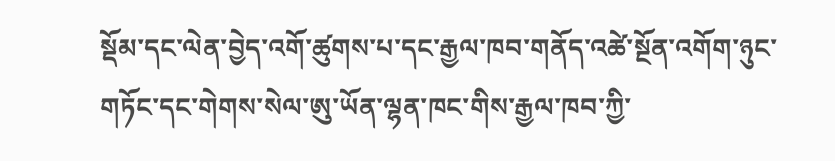སྡོམ་དང་ལེན་བྱེད་འགོ་ཚུགས་པ་དང་རྒྱལ་ཁབ་གནོད་འཚེ་སྔོན་འགོག་ཉུང་གཏོང་དང་གེགས་སེལ་ཨུ་ཡོན་ལྷན་ཁང་གིས་རྒྱལ་ཁབ་ཀྱི་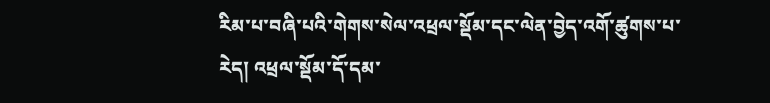རིམ་པ་བཞི་པའི་གེགས་སེལ་འཕྲལ་སྡོམ་དང་ལེན་བྱེད་འགོ་ཚུགས་པ་རེད། འཕྲལ་སྡོམ་དོ་དམ་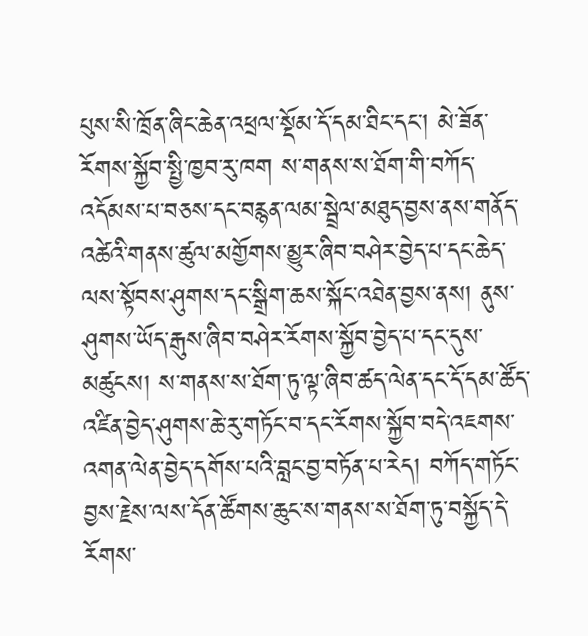པུས་སི་ཁྲོན་ཞིང་ཆེན་འཕྲལ་སྡོམ་དོ་དམ་ཐིང་དང་། མེ་ཟོན་རོགས་སྐྱོབ་སྤྱི་ཁྱབ་རུ་ཁག ས་གནས་ས་ཐོག་གི་བཀོད་འདོམས་པ་བཅས་དང་བརྙན་ལམ་སྦྲེལ་མཐུད་བྱས་ནས་གནོད་འཚེའི་གནས་ཚུལ་མགྱོགས་མྱུར་ཞིབ་བཤེར་བྱེད་པ་དང་ཆེད་ལས་སྟོབས་ཤུགས་དང་སྒྲིག་ཆས་སྐོང་འཐེན་བྱས་ནས། ནུས་ཤུགས་ཡོད་རྒུས་ཞིབ་བཤེར་རོགས་སྐྱོབ་བྱེད་པ་དང་དུས་མཚུངས། ས་གནས་ས་ཐོག་ཏུ་ལྟ་ཞིབ་ཚད་ལེན་དང་དོ་དམ་ཚོད་འཛིན་བྱེད་ཤུགས་ཆེ་རུ་གཏོང་བ་དང་རོགས་སྐྱོབ་བདེ་འཇགས་འགན་ལེན་བྱེད་དགོས་པའི་བླང་བྱ་བཏོན་པ་རེད། བཀོད་གཏོང་བྱས་རྗེས་ལས་དོན་ཚོགས་ཆུང་ས་གནས་ས་ཐོག་ཏུ་བསྐྱོད་དེ་རོགས་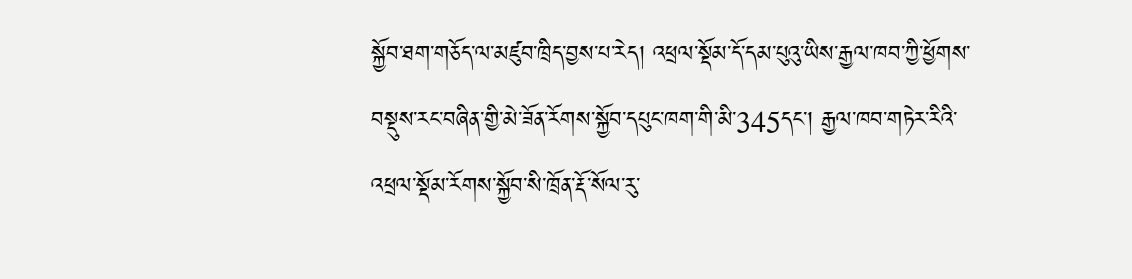སྐྱོབ་ཐག་གཅོད་ལ་མཛུབ་ཁྲིད་བྱས་པ་རེད། འཕྲལ་སྡོམ་དོ་དམ་པུའུ་ཡིས་རྒྱལ་ཁབ་ཀྱི་ཕྱོགས་བསྡུས་རང་བཞིན་གྱི་མེ་ཟོན་རོགས་སྐྱོབ་དཔུང་ཁག་གི་མི་345དང་། རྒྱལ་ཁབ་གཏེར་རིའི་འཕྲལ་སྡོམ་རོགས་སྐྱོབ་སི་ཁྲོན་རྡོ་སོལ་རུ་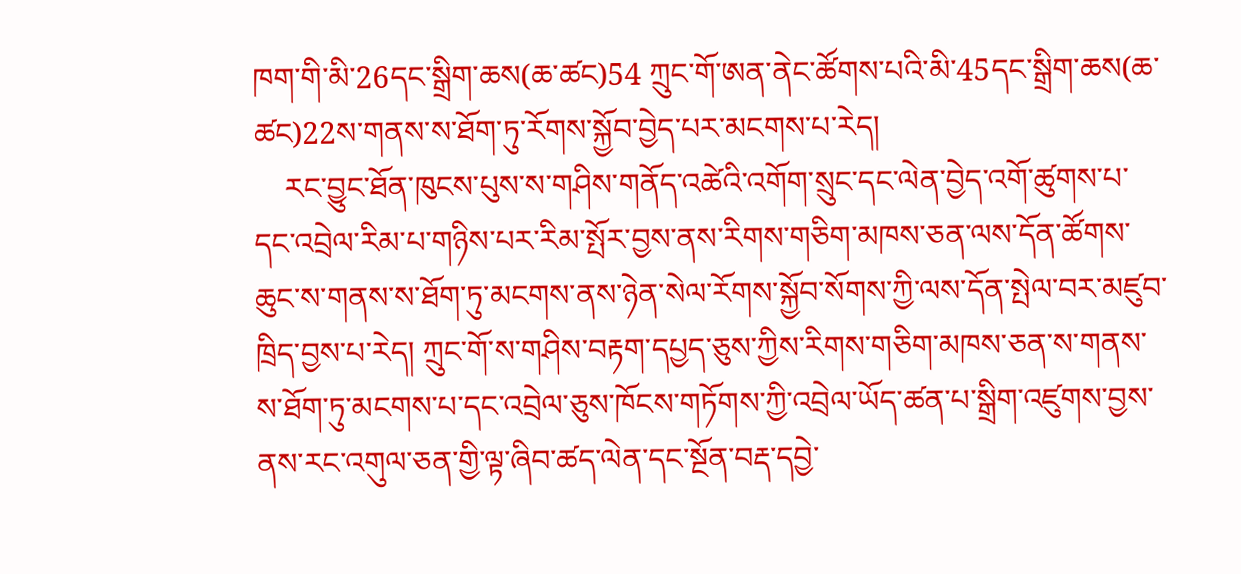ཁག་གི་མི་26དང་སྒྲིག་ཆས(ཆ་ཚང)54 ཀྲུང་གོ་ཨན་ནེང་ཚོགས་པའི་མི་45དང་སྒྲིག་ཆས(ཆ་ཚང)22ས་གནས་ས་ཐོག་ཏུ་རོགས་སྐྱོབ་བྱེད་པར་མངགས་པ་རེད།
    རང་བྱུང་ཐོན་ཁུངས་པུས་ས་གཤིས་གནོད་འཚེའི་འགོག་སྲུང་དང་ལེན་བྱེད་འགོ་ཚུགས་པ་དང་འབྲེལ་རིམ་པ་གཉིས་པར་རིམ་སྤོར་བྱས་ནས་རིགས་གཅིག་མཁས་ཅན་ལས་དོན་ཚོགས་ཆུང་ས་གནས་ས་ཐོག་ཏུ་མངགས་ནས་ཉེན་སེལ་རོགས་སྐྱོབ་སོགས་ཀྱི་ལས་དོན་སྤེལ་བར་མཛུབ་ཁྲིད་བྱས་པ་རེད། ཀྲུང་གོ་ས་གཤིས་བརྟག་དཔྱད་ཅུས་ཀྱིས་རིགས་གཅིག་མཁས་ཅན་ས་གནས་ས་ཐོག་ཏུ་མངགས་པ་དང་འབྲེལ་ཅུས་ཁོངས་གཏོགས་ཀྱི་འབྲེལ་ཡོད་ཚན་པ་སྒྲིག་འཛུགས་བྱས་ནས་རང་འགུལ་ཅན་གྱི་ལྟ་ཞིབ་ཚད་ལེན་དང་སྔོན་བརྡ་དབྱེ་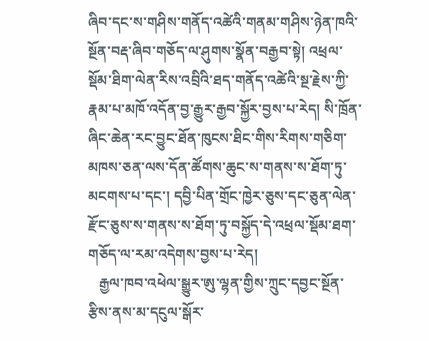ཞིབ་དང་ས་གཤིས་གནོད་འཚེའི་གནམ་གཤིས་ཉེན་ཁའི་སྔོན་བརྡ་ཞིབ་གཅོད་ལ་ཤུགས་སྣོན་བརྒྱབ་སྟེ། འཕྲལ་སྡོམ་ཐིག་ལེན་རིས་འབྲིའི་ཐད་གནོད་འཚེའི་སྔ་རྗེས་ཀྱི་རྣམ་པ་མཁོ་འདོན་བྱ་རྒྱུར་རྒྱབ་སྐྱོར་བྱས་པ་རེད། སི་ཁྲོན་ཞིང་ཆེན་རང་བྱུང་ཐོན་ཁུངས་ཐིང་གིས་རིགས་གཅིག་མཁས་ཅན་ལས་དོན་ཚོགས་ཆུང་ས་གནས་ས་ཐོག་ཏུ་མངགས་པ་དང་། དབྱི་པིན་གྲོང་ཁྱེར་ཅུས་དང་ཅུན་ལེན་རྫོང་ཅུས་ས་གནས་ས་ཐོག་ཏུ་བསྐྱོད་དེ་འཕྲལ་སྡོམ་ཐག་གཅོད་ལ་རམ་འདེགས་བྱས་པ་རེད།
   རྒྱལ་ཁབ་འཕེལ་སྒྱུར་ཨུ་ལྷན་གྱིས་ཀྲུང་དབྱང་སྔོན་རྩིས་ནས་མ་དངུལ་སྒོར་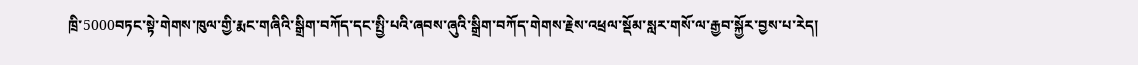ཁྲི་5000བཏང་སྟེ་གེགས་ཁུལ་གྱི་རྨང་གཞིའི་སྒྲིག་བཀོད་དང་སྤྱི་པའི་ཞབས་ཞུའི་སྒྲིག་བཀོད་གེགས་རྗེས་འཕྲལ་སྡོམ་སླར་གསོ་ལ་རྒྱབ་སྐྱོར་བྱས་པ་རེད།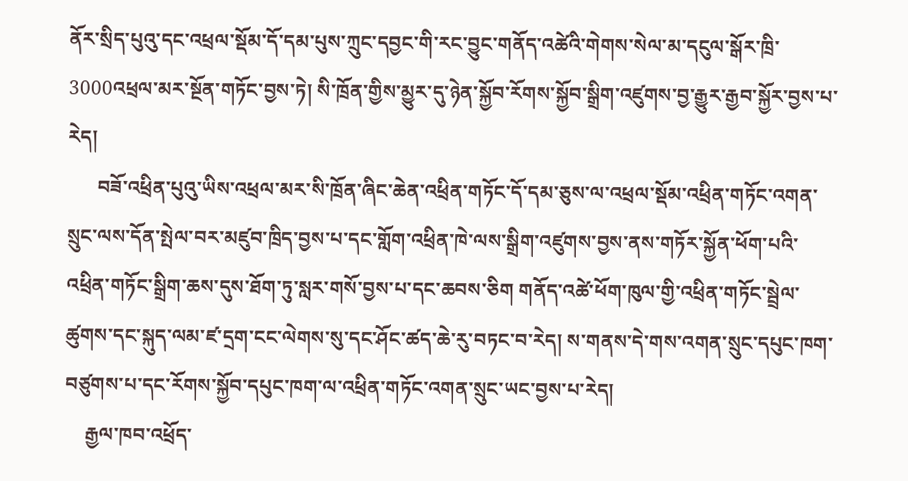ནོར་སྲིད་པུའུ་དང་འཕྲལ་སྡོམ་དོ་དམ་པུས་ཀྲུང་དབྱང་གི་རང་བྱུང་གནོད་འཚེའི་གེགས་སེལ་མ་དངུལ་སྒོར་ཁྲི་3000འཕྲལ་མར་སྔོན་གཏོང་བྱས་ཏེ། སི་ཁྲོན་གྱིས་མྱུར་དུ་ཉེན་སྐྱོབ་རོགས་སྐྱོབ་སྒྲིག་འཛུགས་བྱ་རྒྱུར་རྒྱབ་སྐྱོར་བྱས་པ་རེད།
      བཟོ་འཕྲིན་པུའུ་ཡིས་འཕྲལ་མར་སི་ཁྲོན་ཞིང་ཆེན་འཕྲིན་གཏོང་དོ་དམ་ཅུས་ལ་འཕྲལ་སྡོམ་འཕྲིན་གཏོང་འགན་སྲུང་ལས་དོན་སྤེལ་བར་མཛུབ་ཁྲིད་བྱས་པ་དང་གློག་འཕྲིན་ཁེ་ལས་སྒྲིག་འཛུགས་བྱས་ནས་གཏོར་སྐྱོན་ཕོག་པའི་འཕྲིན་གཏོང་སྒྲིག་ཆས་དུས་ཐོག་ཏུ་སླར་གསོ་བྱས་པ་དང་ཆབས་ཅིག གནོད་འཚེ་ཕོག་ཁུལ་གྱི་འཕྲིན་གཏོང་སྦྲེལ་ཚུགས་དང་སྐུད་ལམ་ཛ་དྲག་ངང་ལེགས་སུ་དང་ཤོང་ཚད་ཆེ་རུ་བཏང་བ་རེད། ས་གནས་དེ་གས་འགན་སྲུང་དཔུང་ཁག་བཙུགས་པ་དང་རོགས་སྐྱོབ་དཔུང་ཁག་ལ་འཕྲིན་གཏོང་འགན་སྲུང་ཡང་བྱས་པ་རེད།
    རྒྱལ་ཁབ་འཕྲོད་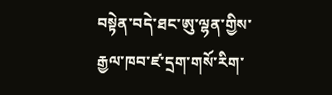བསྟེན་བདེ་ཐང་ཨུ་ལྷན་གྱིས་རྒྱལ་ཁབ་ཛ་དྲག་གསོ་རིག་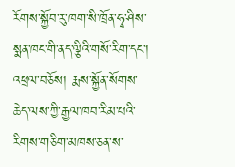རོགས་སྐྱོབ་རུ་ཁག་སི་ཁྲོན་ཧྭ་ཤིས་སྨན་ཁང་གི་ནད་ལྕིའི་གསོ་རིག་དང་། འཕྲལ་བཅོས། རྨས་སྐྱོན་སོགས་ཆེད་ལས་ཀྱི་རྒྱལ་ཁབ་རིམ་པའི་རིགས་གཅིག་མཁས་ཅན་ས་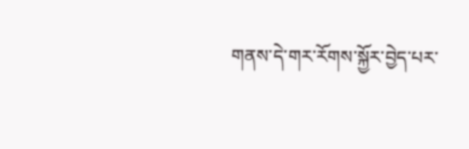གནས་དེ་གར་རོགས་སྐྱོར་བྱེད་པར་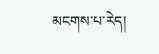མངགས་པ་རེད།